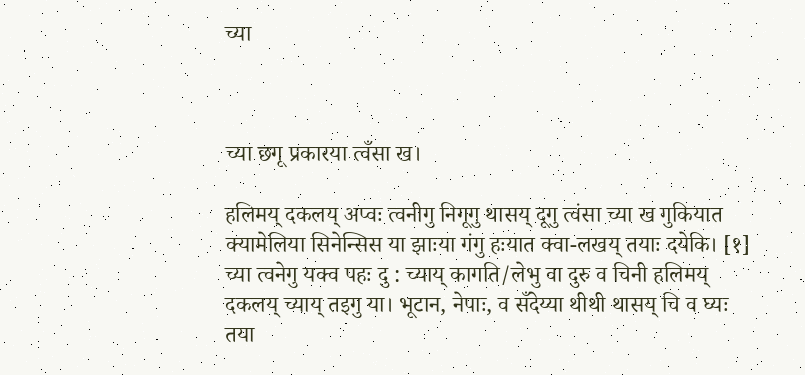च्या



च्या छगू प्रकारया त्वँसा ख।

हलिमय् दकलय् अप्वः त्वनीगु निगूगु थासय् दूगु त्वंसा च्या ख गुकियात क्यामेलिया सिनेन्सिस या झाःया गंगु हःयात क्वा-लखय् तयाः दयेकि। [१] च्या त्वनेगु यक्व पहः दु : च्याय् कागति/लेभु वा दुरु व चिनी हलिमय् दकलय् च्याय् तइगु या। भूटान, नेपाः, व सँदेय्या थीथी थासय् चि व घ्यः तया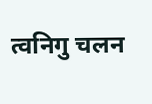त्वनिगु चलन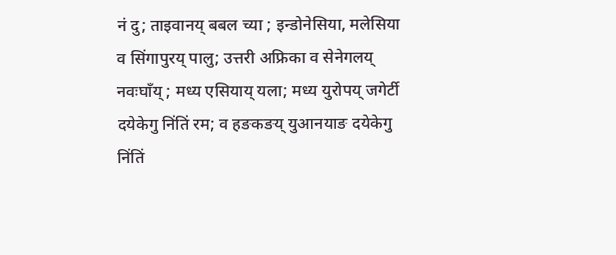नं दु; ताइवानय् बबल च्या ; इन्डोनेसिया, मलेसिया व सिंगापुरय् पालु; उत्तरी अफ्रिका व सेनेगलय् नवःघाँय् ; मध्य एसियाय् यला; मध्य युरोपय् जगेर्टी दयेकेगु निंतिं रम; व हङकङय् युआनयाङ दयेकेगु निंतिं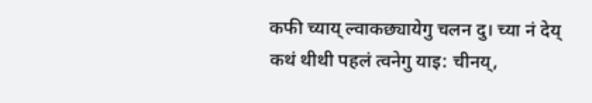कफी च्याय् ल्वाकछ्यायेगु चलन दु। च्या नं देय् कथं थीथी पहलं त्वनेगु याइ: चीनय्,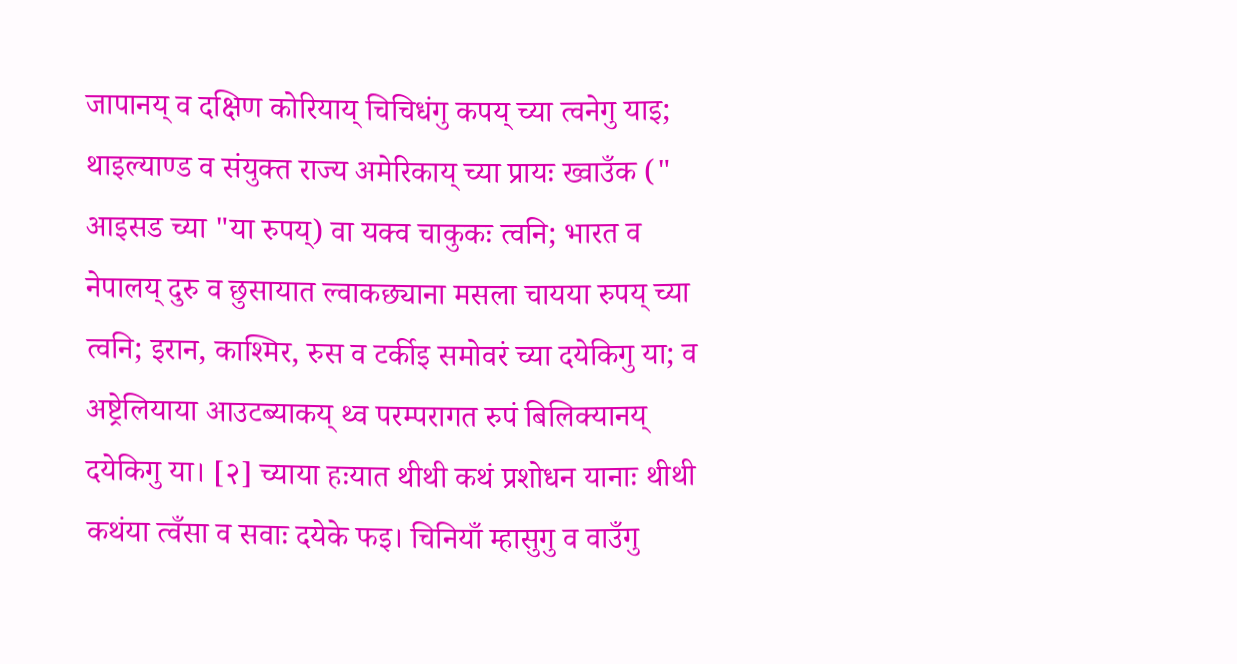जापानय् व दक्षिण कोरियाय् चिचिधंगु कपय् च्या त्वनेगु याइ; थाइल्याण्ड व संयुक्त राज्य अमेरिकाय् च्या प्रायः ख्वाउँक (" आइसड च्या "या रुपय्) वा यक्व चाकुकः त्वनि; भारत व नेपालय् दुरु व छुसायात ल्वाकछ्याना मसला चायया रुपय् च्या त्वनि; इरान, काश्मिर, रुस व टर्कीइ समोवरं च्या दयेकिगु या; व अष्ट्रेलियाया आउटब्याकय् थ्व परम्परागत रुपं बिलिक्यानय् दयेकिगु या। [२] च्याया हःयात थीथी कथं प्रशोधन यानाः थीथी कथंया त्वँसा व सवाः दयेके फइ। चिनियाँ म्हासुगु व वाउँगु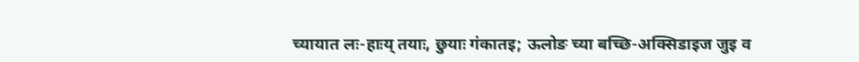च्यायात लः-हाःय् तयाः, छुयाः गंकातइ; ऊलोङ च्या बच्छि-अक्सिडाइज जुइ व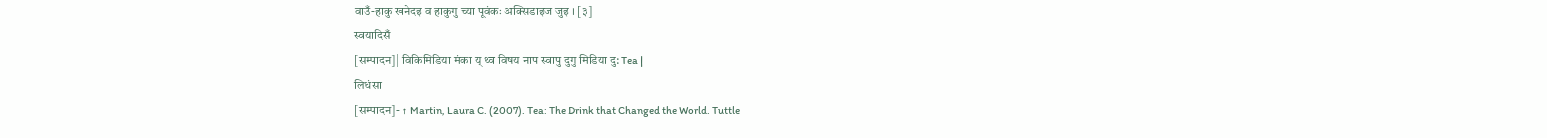वाउँ-हाकु खनेदइ व हाकुगु च्या पूवंकः अक्सिडाइज जुइ । [३]
स्वयादिसँ
[सम्पादन]| विकिमिडिया मंका य् थ्व विषय नाप स्वापु दुगु मिडिया दु: Tea |
लिधंसा
[सम्पादन]- ↑ Martin, Laura C. (2007). Tea: The Drink that Changed the World. Tuttle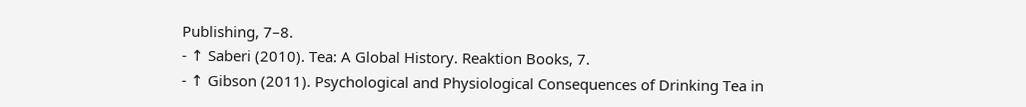Publishing, 7–8.
- ↑ Saberi (2010). Tea: A Global History. Reaktion Books, 7.
- ↑ Gibson (2011). Psychological and Physiological Consequences of Drinking Tea in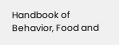Handbook of Behavior, Food and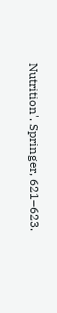Nutrition'. Springer, 621–623.